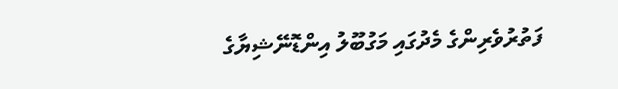ފަތުރުވެރިންގެ މެދުގައި މަގުބޫލު އިންޑޮނޭޝިޔާގެ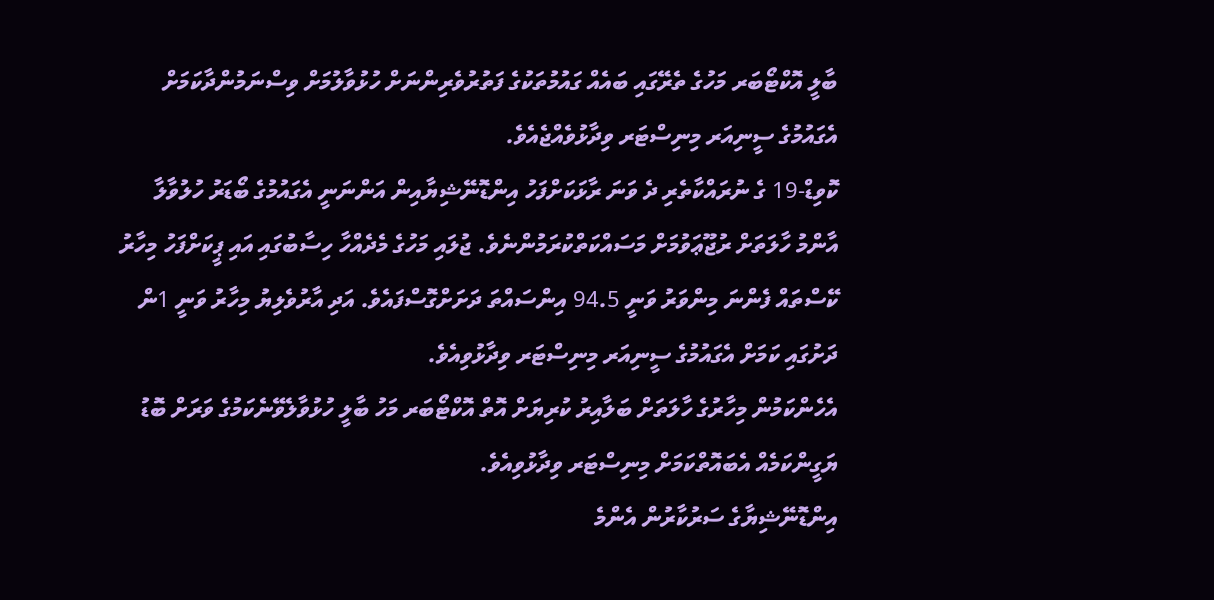ބާލީ އޮކްޓޯބަރ މަހުގެ ތެރޭގައި ބައެއް ގައުމުތަކުގެ ފަތުރުވެރިންނަށް ހުޅުވާލުމަށް ވިސްނަމުންދާކަމަށް އެގައުމުގެ ސީނިއަރ މިނިސްޓަރ ވިދާޅުވެއްޖެއެވެ.
ކޮވިޑް-19 ގެ ނުރައްކާތެރި ދެ ވަނަ ރާޅަކަށްފަހު އިންޑޮނޭޝިޔާއިން އަންނަނީ އެގައުމުގެ ބޯޑަރު ހުލުވާލާ އާންމު ހާލަތަށް ރުޖޫޢަވުމަށް މަސައްކަތްކުރަމުންނެވެ. ޖުލައި މަހުގެ މެދެއްހާ ހިސާބުގައި އައި ޕީކަށްފަހު މިހާރު ކޭސްތައް ފެންނަ މިންވަރު ވަނީ 94.5 އިންސައްތަ ދަށަށްގޮސްފައެވެ. އަދި އާރުވެލިޔު މިހާރު ވަނީ 1ން ދަށުގައި ކަމަށް އެގައުމުގެ ސީނިއަރ މިނިސްޓަރ ވިދާޅުވިއެވެ.
އެހެންކަމުން މިހާރުގެ ހާލަތަށް ބަލާއިރު ކުރިޔަށް އޮތް އޮކްޓޯބަރ މަހު ބާލީ ހުޅުވާލެވޭނެކަމުގެ ވަރަށް ބޮޑު ޔަގީންކަމެއް އެބައޮތްކަމަށް މިނިސްޓަރ ވިދާޅުވިއެވެ.
އިންޑޮނޭޝިޔާގެ ސަރުކާރުން އެންމެ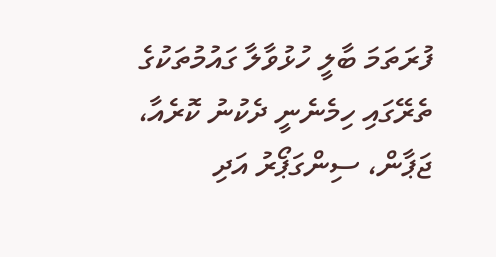ފުރަތަމަ ބާލީ ހުޅުވާލާ ގައުމުތަކުގެ ތެރޭގައި ހިމެނެނީ ދެކުނު ކޮރެއާ، ޖަޕާން، ސިންގަޕޯރު އަދި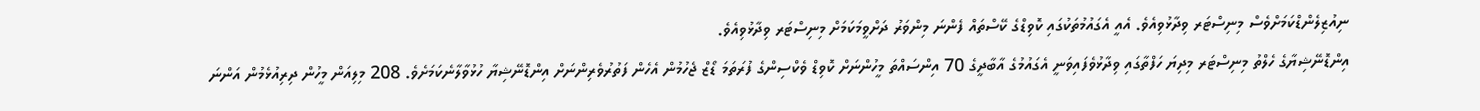ނިއުޒިލެންޑްކަމަށްވެސް މިނިސްޓަރ ވިދާޅުވިއެވެ. އެއީ އެގައުމުތަކުގައި ކޮވިޑްގެ ކޭސްތައް ފެންނަ މިންވަރު ދަށްވީމަކަމަށް މިނިސްޓަރ ވިދާޅުވިއެވެ.
އިންޑޮނޭޝިޔާގެ ހެލްތު މިނިސްޓަރ މިދިޔަ ހަފްތާގައި ވިދާޅުވެފައިވަނީ އެގައުމުގެ އާބާދީގެ 70 އިންސައްތަ މީހުންނަށް ކޮވިޑް ވެކްސިންގެ ފުރަތަމަ ޑޯޒް ޖެހުމުން އެހެން ފަތުރުވެރިންނަށް އިންޑޮނޭޝިޔާ ހުޅުވާލާނެކަމަށެވެ. 208 މިލިއަން މީހުން ދިރިއުޅެމުން އަންނަ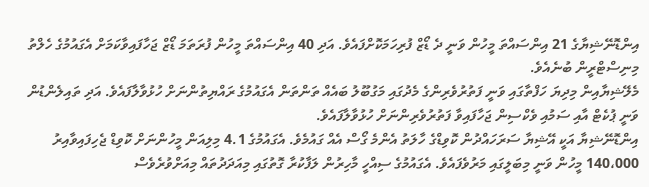އިންޑޮނޭޝިޔާގެ 21 އިންސައްތަ މީހުން ވަނީ ދެ ޑޯޒް ފުރިހަމަކޮށްފައެވެ. އަދި 40 އިންސައްތަ މީހުން ފުރަތަމަ ޑޯޒް ޖަހާފައިވާކަމަށް އެގައުމުގެ ހެލްތު މިނިސްޓްރީން ބުނެއެވެ.
މެލޭޝިޔާއިން މިދިޔަ ހަފްތާގައި ވަނީ ފަތުރުވެރިންގެ މެދުގައި މަގުބޫލު ބައެއް ތަންތަން އެގައުމުގެ ރައްޔިތުންނަށް ހުޅުވާލާފައެވެ. އަދި ތައިލެންޑުން ވަނީ ޕުކެޓް އާއި ސަމުއި ވެކްސިން ޖަހާފައިވާ ފަތުރުވެރިންނަށް ހުޅުވާލާފައެވެ.
އިންޑޮނޭޝިޔާ އަކީ އޭޝިޔާ ސަރަހައްދުން ކޮވިޑްގެ ހާލަތު އެންމެ ގޯސް އެއް ގައުމެވެ. އެގައުމުގެ 4.1 މިލިއަން މީހުންނަށް ކޮވިޑް ޖެހިފައިވާއިރު 140،000 މީހުން ވަނީ މިބަލީގައި މަރުވެފައެވެ. އެގައުމުގެ ސިއްހީ މާހިރުން ލަފާކުރާ ގޮތުގައި މިއަދަދުތައް މިއަށްވުރެވެސް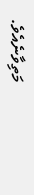މަތިވާނެއެވެ.